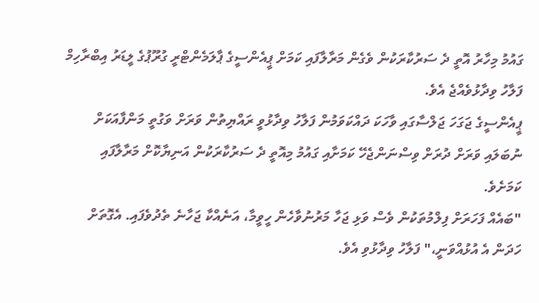ގައުމު މިހާރު އޮތީ ދެ ސަރުކާރަކުން ވެގެން މަރާލާފައި ކަމަށް ޕީއެންސީގެ ޕާލަމެންޓްރީ ގުރޫޕުގެ ލީޑަރު އިބްރާހިމް ފަލާހު ވިދާޅުވެއްޖެ އެވެ.
ޕީއެންސީގެ ޖަގަހަ ޖަލްސާގައި ވާހަކަ ދައްކަވަމުން ފަލާހު ވިދާޅުވީ ރައްޔިތުން ވަރަށް ވަގުތީ މަންފާއަކަށް ނުބަލައި ވަރަށް ދުރަށް ވިސްނަންޖެހޭ ކަމަށާއި ގައުމު މިއޮތީ ދެ ސަރުކާރަކުން އަނިޔާކޮށް މަރާލާފައި ކަމަށެވެ.
"ބައެއް ފަހަރަށް ފިލްމުތަކުން ވެސް ވަޅި ޖަހާ މަރުނުވާހެން ހީވީމާ، އަނެއްކާ ޖަހާނެ ތެދުވެފައި. އެގޮތަށް ހަދަން އެ އުޅުއްވަނީ،" ފަލާހު ވިދާޅުވި އެވެ.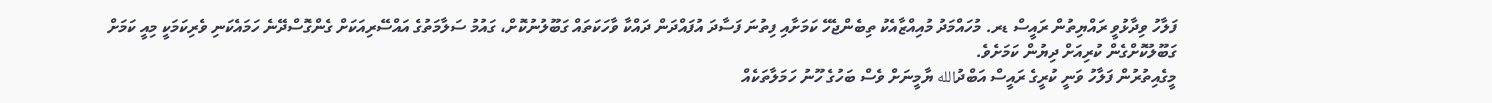ފަލާހު ވިދާޅުވީ ރައްޔިތުން ރައީސް ޑރ. މުހައްމަދު މުއިއްޒާއެކު ތިބެންޖެހޭ ކަމަށާއި ފިތުނަ ފަސާދަ އުފައްދަން ދައްކާ ވާހަކަތައް ގަބޫލުނުކޮށް، ގައުމު ސަލާމަތުގެ އައްސޭރިއަކަށް ގެންގޮސްދޭނެ ހަމައެކަނި ވެރިކަމަކީ މިއީ ކަމަށް ގަބޫލުކޮށްގެން ކުރިއަށް ދިޔުން ކަމަށެވެ.
މީގެއިތުރުން ފަލާހު ވަނީ ކުރީގެ ރައީސް އަބްދުالله ޔާމީނަށް ވެސް ބަހުގެ ހޫނު ހަމަލާތަކެއް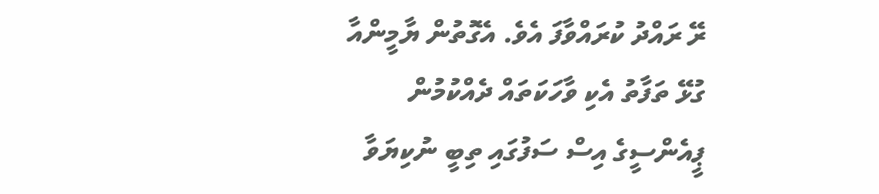ރޭ ރައްދު ކުރައްވާފަ އެވެ. އެގޮތުން ޔާމީންއާ ގުޅޭ ތަފާތު އެކި ވާހަކަތައް ދެއްކުމުން ޕީއެންސީގެ އިސް ސަފުގައި ތިބީ ނުކިޔަވާ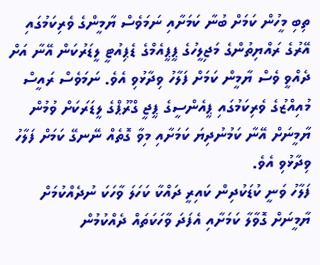ތިބި މީހުން ކަމަށް ބުނާ ކަމަށާއި ނަމަވެސް ޔާމީންގެ ވެރިކަމުގައި އޭރުގެ ރައްޔިތުންގެ މަޖިލީހުގެ ޕީޕީއެމްގެ ޑެޕިއުޓީ ލީޑަރުކަން އޭނާ އަށް ދެއްވީ ވެސް ޔާމީން ކަމަށް ފަލާހު ވިދާޅުވި އެވެ. ނަމަވެސް ރައީސް މުއިއްޒުގެ ވެރިކަމުގައި ޕީއެންސީގެ ޕީޖީ ގްރޫޕްގެ ލީޑަރަކަށް ވުމުން ޔާމީނަށް އޭނާ ކަމުނުދިޔަ ކަމަށާއި މިވާ ގޮތެއް ނޭނގޭ ކަމަށް ފަލާހު ވިދާޅުވި އެވެ.
ފަލާހު ވަނީ ކުޑަކުދިން ކައިރީ ދައްކާ ކަހަލަ ވާހަކަ ނުދެއްކުމަށް ޔާމީނަށް ގޮވާލާ ކަމަށާއި އެފަދަ ވާހަކަތައް ދެއްކުމުން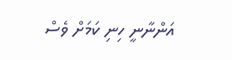އަންނާނީ ހިނި ކަމަށް ވެސް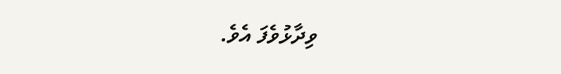ވިދާޅުވެފަ އެވެ.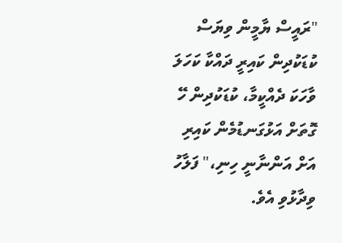"ރައީސް ޔާމީން ވިޔަސް ކުޑަކުދިން ކައިރީ ދައްކާ ކަހަލަ ވާހަކަ ދެއްކީމާ، ކުޑަކުދިން ހޭ ގޮތަށް އަޅުގަނޑުމެން ކައިރި އަށް އަންނާނީ ހިނި،" ފަލާހު ވިދާޅުވި އެވެ.